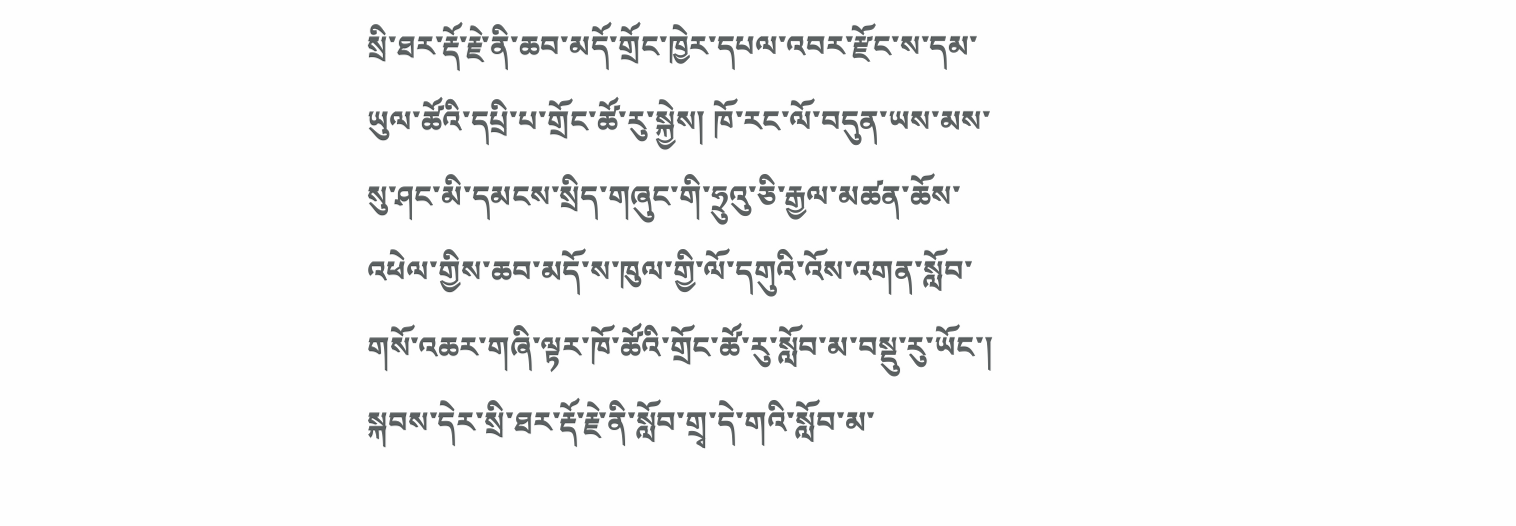སྲི་ཐར་རྡོ་རྗེ་ནི་ཆབ་མདོ་གྲོང་ཁྱེར་དཔལ་འབར་རྫོང་ས་དམ་ཡུལ་ཚོའི་དཔྲི་པ་གྲོང་ཚོ་རུ་སྐྱེས། ཁོ་རང་ལོ་བདུན་ཡས་མས་སུ་ཤང་མི་དམངས་སྲིད་གཞུང་གི་ཧྲུའུ་ཅི་རྒྱལ་མཚན་ཆོས་འཕེལ་གྱིས་ཆབ་མདོ་ས་ཁུལ་གྱི་ལོ་དགུའི་འོས་འགན་སློབ་གསོ་འཆར་གཞི་ལྟར་ཁོ་ཚོའི་གྲོང་ཚོ་རུ་སློབ་མ་བསྡུ་རུ་ཡོང་། སྐབས་དེར་སྲི་ཐར་རྡོ་རྗེ་ནི་སློབ་གྲྭ་དེ་གའི་སློབ་མ་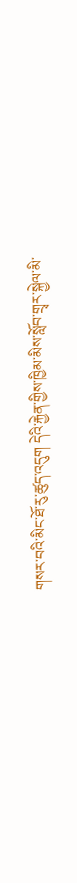གསར་བའི་མིང་ཐོ་རུ་ཚུད་འདུག དེའི་རྐྱེན་གྱིས་ཁྱིམ་མིས་སློབ་གྲྭར་སྐྱེལ་མི་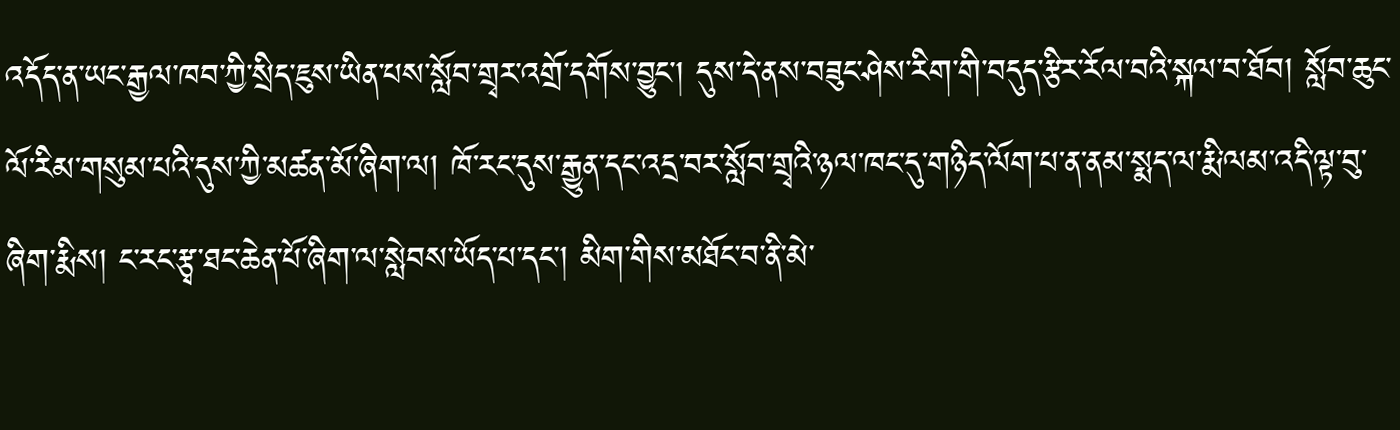འདོད་ན་ཡང་རྒྱལ་ཁབ་ཀྱི་སྲིད་ཇུས་ཡིན་པས་སློབ་གྲྭར་འགྲོ་དགོས་བྱུང་། དུས་དེ་ནས་བཟུང་ཤེས་རིག་གི་བདུད་རྩིར་རོལ་བའི་སྐལ་བ་ཐོབ། སློབ་ཆུང་ལོ་རིམ་གསུམ་པའི་དུས་ཀྱི་མཚན་མོ་ཞིག་ལ། ཁོ་རང་དུས་རྒྱུན་དང་འདྲ་བར་སློབ་གྲྭའི་ཉལ་ཁང་དུ་གཉིད་ལོག་པ་ན་ནམ་སྨད་ལ་རྨི་ལམ་འདི་ལྟ་བུ་ཞིག་རྨིས། ང་རང་རྩྭ་ཐང་ཆེན་པོ་ཞིག་ལ་སླེབས་ཡོད་པ་དང་། མིག་གིས་མཐོང་བ་ནི་མེ་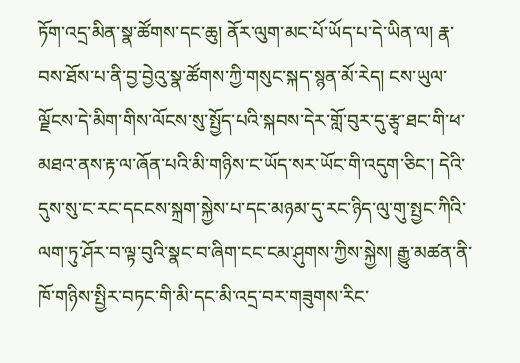ཏོག་འདྲ་མིན་སྣ་ཚོགས་དང་ཆུ། ནོར་ལུག་མང་པོ་ཡོད་པ་དེ་ཡིན་ལ། རྣ་བས་ཐོས་པ་ནི་བྱ་བྱེའུ་སྣ་ཚོགས་ཀྱི་གསུང་སྐད་སྙན་མོ་རེད། ངས་ཡུལ་ལྗོངས་དེ་མིག་གིས་ལོངས་སུ་སྤྱོད་པའི་སྐབས་དེར་གློ་བུར་དུ་རྩྭ་ཐང་གི་ཕ་མཐའ་ནས་རྟ་ལ་ཞོན་པའི་མི་གཉིས་ང་ཡོད་སར་ཡོང་གི་འདུག་ཅིང་། དེའི་དུས་སུ་ང་རང་དངངས་སྐྲག་སྐྱེས་པ་དང་མཉམ་དུ་རང་ཉིད་ལུ་གུ་སྤྱང་ཀིའི་ལག་ཏུ་ཤོར་བ་ལྟ་བུའི་སྣང་བ་ཞིག་ངང་ངམ་ཤུགས་ཀྱིས་སྐྱེས། རྒྱུ་མཚན་ནི་ཁོ་གཉིས་སྤྱིར་བཏང་གི་མི་དང་མི་འདྲ་བར་གཟུགས་རིང་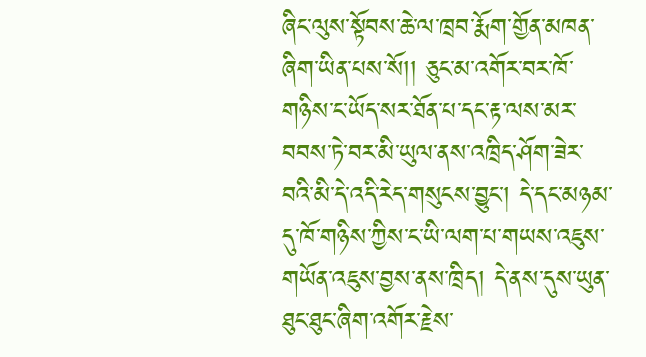ཞིང་ལུས་སྟོབས་ཆེ་ལ་ཁྲབ་རྨོག་གྱོན་མཁན་ཞིག་ཡིན་པས་སོ།། ཅུང་མ་འགོར་བར་ཁོ་གཉིས་ང་ཡོད་སར་ཐོན་པ་དང་རྟ་ལས་མར་བབས་ཏེ་བར་མི་ཡུལ་ནས་འཁྲིད་ཤོག་ཟེར་བའི་མི་དེ་འདི་རེད་གསུངས་བྱུང་། དེ་དང་མཉམ་དུ་ཁོ་གཉིས་ཀྱིས་ང་ཡི་ལག་པ་གཡས་འཇུས་གཡོན་འཇུས་བྱས་ནས་ཁྲིད། དེ་ནས་དུས་ཡུན་ཐུང་ཐུང་ཞིག་འགོར་རྗེས་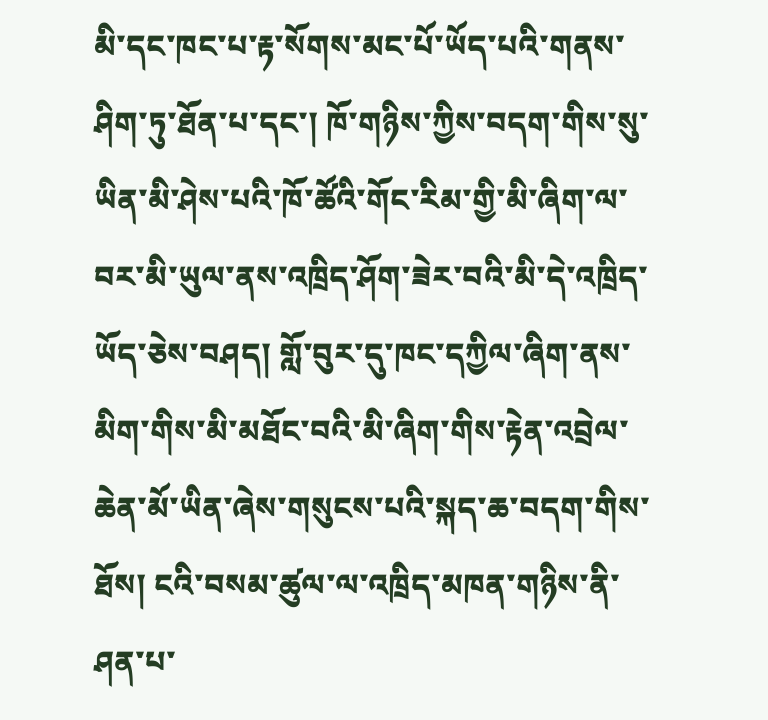མི་དང་ཁང་པ་རྟ་སོགས་མང་པོ་ཡོད་པའི་གནས་ཤིག་ཏུ་ཐོན་པ་དང་། ཁོ་གཉིས་ཀྱིས་བདག་གིས་སུ་ཡིན་མི་ཤེས་པའི་ཁོ་ཚོའི་གོང་རིམ་གྱི་མི་ཞིག་ལ་བར་མི་ཡུལ་ནས་འཁྲིད་ཤོག་ཟེར་བའི་མི་དེ་འཁྲིད་ཡོད་ཅེས་བཤད། གློ་བུར་དུ་ཁང་དཀྱིལ་ཞིག་ནས་མིག་གིས་མི་མཐོང་བའི་མི་ཞིག་གིས་རྟེན་འབྲེལ་ཆེན་མོ་ཡིན་ཞེས་གསུངས་པའི་སྐད་ཆ་བདག་གིས་ཐོས། ངའི་བསམ་ཚུལ་ལ་འཁྲིད་མཁན་གཉིས་ནི་ཤན་པ་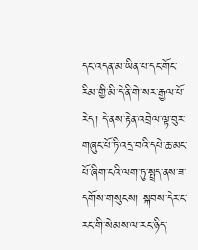དང་འདན་མ་ཡིན་པ་དང་གོང་རིམ་གྱི་མི་དེ་ནི་གེ་སར་རྒྱལ་པོ་རེད། དེ་ནས་རྟེན་འབྲེལ་ལྟ་བུར་གཞུང་པོ་ཏི་འདྲ་བའི་དཔེ་ཆ་མང་པོ་ཞིག་ངའི་ལག་ཏུ་སྤྲད་ནས་ཟ་དགོས་གསུངས། སྐབས་དེར་ང་རང་གི་སེམས་ལ་རང་ཉིད་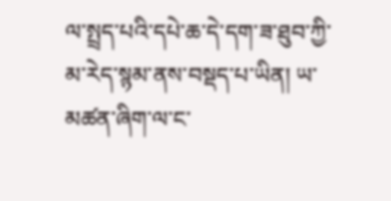ལ་སྤྲད་པའི་དཔེ་ཆ་དེ་དག་ཟ་ཐུབ་ཀྱི་མ་རེད་སྙམ་ནས་བསྡད་པ་ཡིན། ཡ་མཚན་ཞིག་ལ་ང་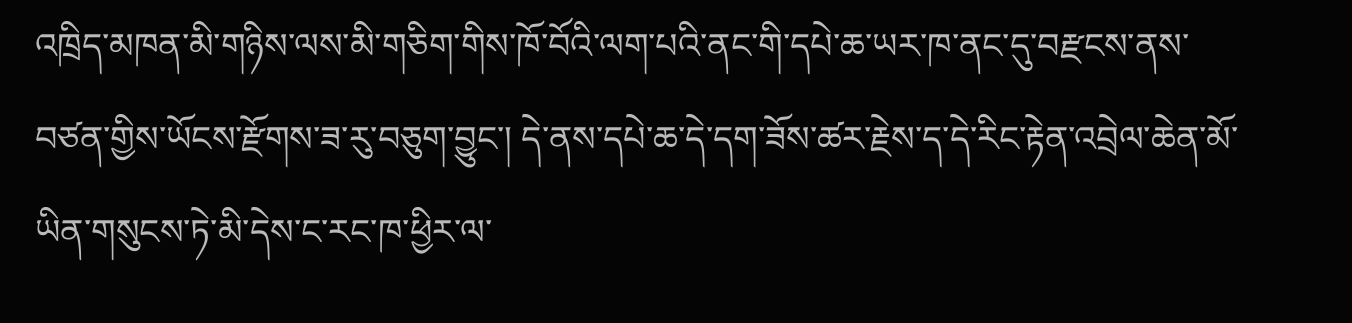འཁྲིད་མཁན་མི་གཉིས་ལས་མི་གཅིག་གིས་ཁོ་བོའི་ལག་པའི་ནང་གི་དཔེ་ཆ་ཡར་ཁ་ནང་དུ་བརྫངས་ནས་བཙན་གྱིས་ཡོངས་རྫོགས་ཟ་རུ་བཅུག་བྱུང་། དེ་ནས་དཔེ་ཆ་དེ་དག་ཟོས་ཚར་རྗེས་ད་དེ་རིང་རྟེན་འབྲེལ་ཆེན་མོ་ཡིན་གསུངས་ཏེ་མི་དེས་ང་རང་ཁ་ཕྱིར་ལ་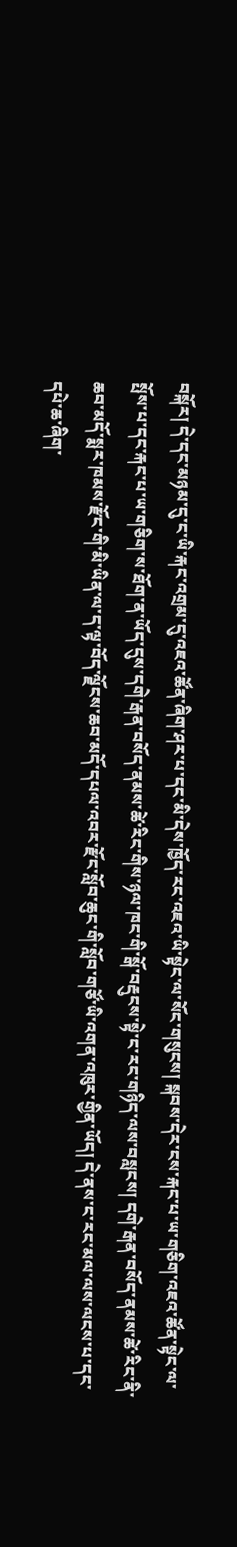བསྐོར། དེ་དང་མཉམ་དུ་ང་ཡི་རྐང་འགྲམ་དུ་འཇའ་ཚོན་ཞིག་ཤར་པ་དང་མི་དེས་ཁྱོད་རང་འཇའ་ཡི་སྟེང་ལ་སོང་གསུངས། སྐབས་དེར་ངས་རྐང་པ་ཡ་གཅིག་འཇའ་ཚོན་སྟེང་ལ་སྤོས་པ་དང་རྐང་པ་ཡ་གཅིག་ས་ཐོག་ན་ཡོད་དུས་དགེ་རྒན་བསོད་ནམས་ཚེ་རིང་གིས་ཉལ་ཁང་གི་སྒོ་བརྡུངས་སྟེ་ང་རང་གཉིད་ལས་བསླངས། དགེ་རྒན་བསོད་ནམས་ཚེ་རིང་ནི་ཆབ་མདོ་སྨར་ཁམས་རྫོང་གི་མི་ཡིན་ལ་ད་ལྟ་བོད་ལྗོངས་ཆབ་མདོ་དཔལ་འབར་རྫོང་སློབ་ཆུང་གི་སློབ་གཙོ་ཡི་འགན་འཁུར་གྱིན་ཡོད། དེ་ནས་ང་རང་མལ་ལས་ལངས་པ་དང་དཔེ་ཆ་ཞིག་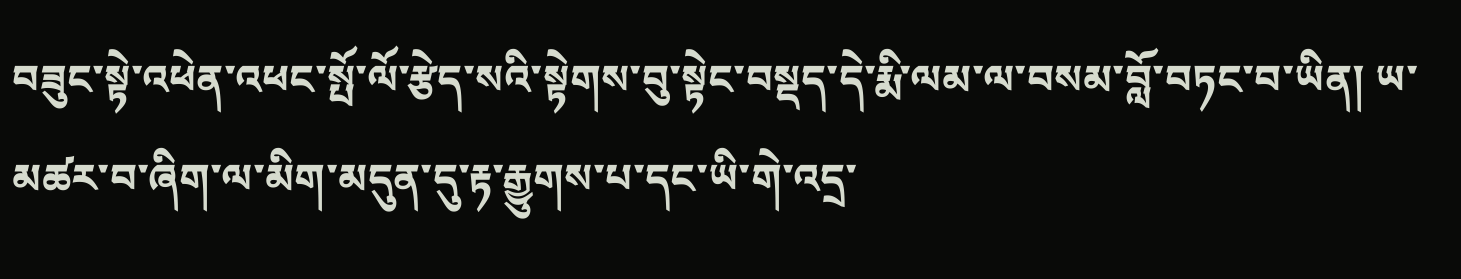བཟུང་སྟེ་འཕེན་འཕང་སྤོ་ལོ་རྩེད་སའི་སྟེགས་བུ་སྟེང་བསྡད་དེ་རྨི་ལམ་ལ་བསམ་བློ་བཏང་བ་ཡིན། ཡ་མཚར་བ་ཞིག་ལ་མིག་མདུན་དུ་རྟ་རྒྱུགས་པ་དང་ཡི་གེ་འདྲ་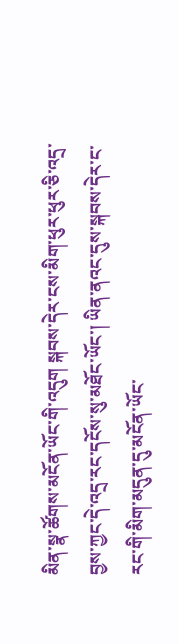མིན་སྣ་ཚོགས་མངོན་ཡོང་གི་འདུག སྐབས་དེར་ངས་མིག་ཕུར་ཕུར་ཅི་འདྲ་བྱས་ཀྱང་དེ་འདྲ་རང་དངོས་སུ་མཐོང་ཡོང་། ཡིན་ནའང་དུས་སྐབས་དེར་ང་རང་གི་མིག་མདུན་དུ་མངོན་ཡོང་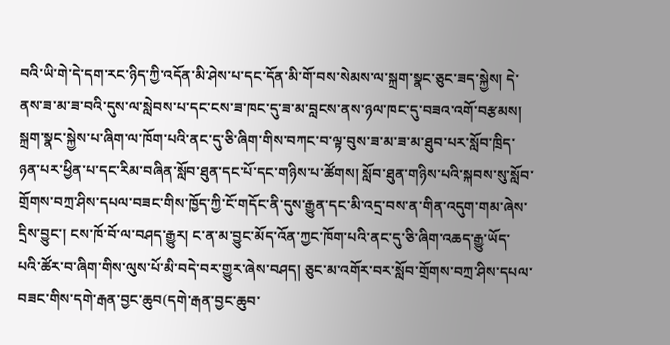བའི་ཡི་གེ་དེ་དག་རང་ཉིད་ཀྱི་འདོན་མི་ཤེས་པ་དང་དོན་མི་གོ་བས་སེམས་ལ་སྐྲག་སྣང་ཅུང་ཟད་སྐྱེས། དེ་ནས་ཟ་མ་ཟ་བའི་དུས་ལ་སླེབས་པ་དང་ངས་ཟ་ཁང་དུ་ཟ་མ་བླངས་ནས་ཉལ་ཁང་དུ་བཟའ་འགོ་བརྩམས། སྐྲག་སྣང་སྐྱེས་པ་ཞིག་ལ་ཁོག་པའི་ནང་དུ་ཅི་ཞིག་གིས་བཀང་བ་ལྟ་བུས་ཟ་མ་ཟ་མ་ཐུབ་པར་སློབ་ཁྲིད་ཉན་པར་ཕྱིན་པ་དང་རིམ་བཞིན་སློབ་ཐུན་དང་པོ་དང་གཉིས་པ་ཚོགས། སློབ་ཐུན་གཉིས་པའི་སྐབས་སུ་སློབ་གྲོགས་བཀྲ་ཤིས་དཔལ་བཟང་གིས་ཁྱོད་ཀྱི་ངོ་གདོང་ནི་དུས་རྒྱུན་དང་མི་འདྲ་བས་ན་གིན་འདུག་གམ་ཞེས་དྲིས་བྱུང་། ངས་ཁོ་བོ་ལ་བཤད་རྒྱུར། ང་ན་མ་བྱུང་མོད་འོན་ཀྱང་ཁོག་པའི་ནང་དུ་ཅི་ཞིག་འཆད་རྒྱུ་ཡོད་པའི་ཚོར་བ་ཞིག་གིས་ལུས་པོ་མི་བདེ་བར་གྱུར་ཞེས་བཤད། ཅུང་མ་འགོར་བར་སློབ་གྲོགས་བཀྲ་ཤིས་དཔལ་བཟང་གིས་དགེ་རྒན་བྱང་ཆུབ(དགེ་རྒན་བྱང་ཆུབ་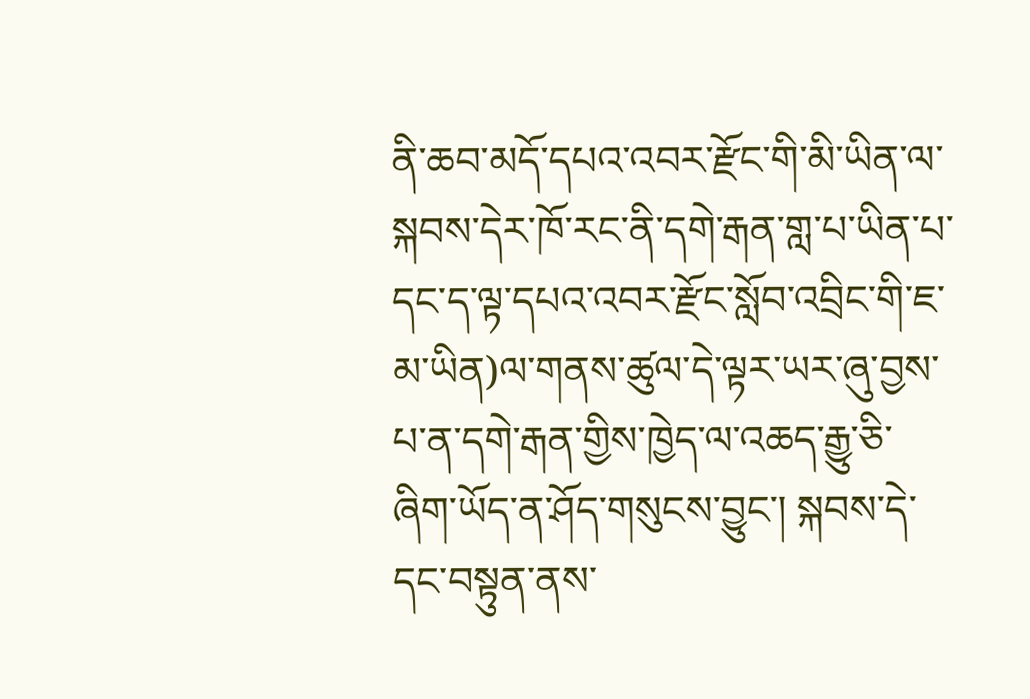ནི་ཆབ་མདོ་དཔའ་འབར་རྫོང་གི་མི་ཡིན་ལ་སྐབས་དེར་ཁོ་རང་ནི་དགེ་རྒན་གླ་པ་ཡིན་པ་དང་ད་ལྟ་དཔའ་འབར་རྫོང་སློབ་འབྲིང་གི་ཇ་མ་ཡིན)ལ་གནས་ཚུལ་དེ་ལྟར་ཡར་ཞུ་བྱས་པ་ན་དགེ་རྒན་གྱིས་ཁྱེད་ལ་འཆད་རྒྱུ་ཅི་ཞིག་ཡོད་ན་ཤོད་གསུངས་བྱུང་། སྐབས་དེ་དང་བསྟུན་ནས་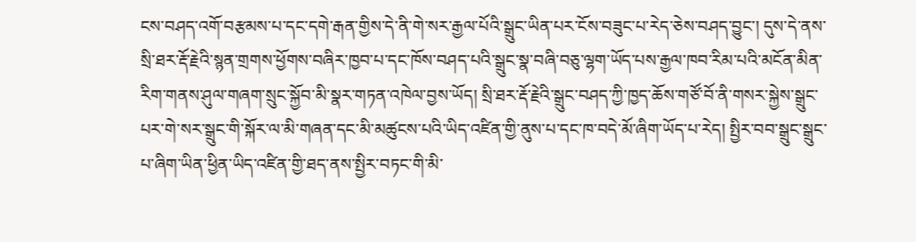ངས་བཤད་འགོ་བརྩམས་པ་དང་དགེ་རྒན་གྱིས་དེ་ནི་གེ་སར་རྒྱལ་པོའི་སྒྲུང་ཡིན་པར་ངོས་བཟུང་པ་རེད་ཅེས་བཤད་བྱུང་། དུས་དེ་ནས་སྲི་ཐར་རྡོ་རྗེའི་སྙན་གྲགས་ཕྱོགས་བཞིར་ཁྱབ་པ་དང་ཁོས་བཤད་པའི་སྒྲུང་སྣ་བཞི་བཅུ་ལྷག་ཡོད་པས་རྒྱལ་ཁབ་རིམ་པའི་མངོན་མིན་རིག་གནས་ཤུལ་གཞག་སྲུང་སྐྱོབ་མི་སྣར་གཏན་འཁེལ་བྱས་ཡོད། སྲི་ཐར་རྡོ་རྗེའི་སྒྲུང་བཤད་ཀྱི་ཁྱད་ཆོས་གཙོ་བོ་ནི་གསར་སྐྱེས་སྒྲུང་པར་གེ་སར་སྒྲུང་གི་སྐོར་ལ་མི་གཞན་དང་མི་མཚུངས་པའི་ཡིད་འཛིན་གྱི་ནུས་པ་དང་ཁ་བདེ་མོ་ཞིག་ཡོད་པ་རེད། སྤྱིར་བབ་སྒྲུང་སྒྲུང་པ་ཞིག་ཡིན་ཕྱིན་ཡིད་འཛིན་གྱི་ཐད་ནས་སྤྱིར་བཏང་གི་མི་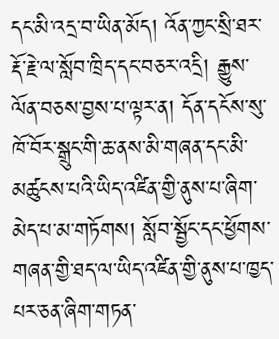དང་མི་འདྲ་བ་ཡིན་མོད། འོན་ཀྱང་སྲི་ཐར་རྡོ་རྗེ་ལ་སློབ་ཁྲིད་དང་བཅར་འདྲི། རྒྱུས་ལོན་བཅས་བྱས་པ་ལྟར་ན། དོན་དངོས་སུ་ཁོ་བོར་སྒྲུང་གི་ཆ་ནས་མི་གཞན་དང་མི་མཚུངས་པའི་ཡིད་འཛིན་གྱི་ནུས་པ་ཞིག་མེད་པ་མ་གཏོགས། སློབ་སྦྱོང་དང་ཕྱོགས་གཞན་གྱི་ཐད་ལ་ཡིད་འཛིན་གྱི་ནུས་པ་ཁྱད་པར་ཅན་ཞིག་གཏན་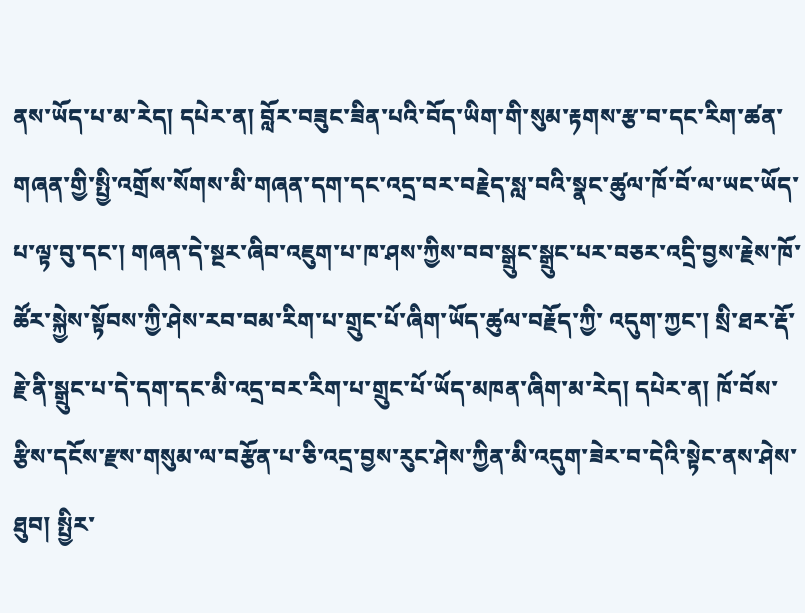ནས་ཡོད་པ་མ་རེད། དཔེར་ན། བློར་བཟུང་ཟིན་པའི་བོད་ཡིག་གི་སུམ་རྟགས་རྩ་བ་དང་རིག་ཚན་གཞན་གྱི་སྤྱི་འགྲོས་སོགས་མི་གཞན་དག་དང་འདྲ་བར་བརྗེད་སླ་བའི་སྣང་ཚུལ་ཁོ་བོ་ལ་ཡང་ཡོད་པ་ལྟ་བུ་དང་། གཞན་དེ་སྔར་ཞིབ་འཇུག་པ་ཁ་ཤས་ཀྱིས་བབ་སྒྲུང་སྒྲུང་པར་བཅར་འདྲི་བྱས་རྗེས་ཁོ་ཚོར་སྐྱེས་སྟོབས་ཀྱི་ཤེས་རབ་བམ་རིག་པ་གྲུང་པོ་ཞིག་ཡོད་ཚུལ་བརྗོད་ཀྱི་ འདུག་ཀྱང་། སྲི་ཐར་རྡོ་རྗེ་ནི་སྒྲུང་པ་དེ་དག་དང་མི་འདྲ་བར་རིག་པ་གྲུང་པོ་ཡོད་མཁན་ཞིག་མ་རེད། དཔེར་ན། ཁོ་བོས་རྩིས་དངོས་རྫས་གསུམ་ལ་བརྩོན་པ་ཅི་འདྲ་བྱས་རུང་ཤེས་ཀྱིན་མི་འདུག་ཟེར་བ་དེའི་སྟེང་ནས་ཤེས་ཐུབ། སྤྱིར་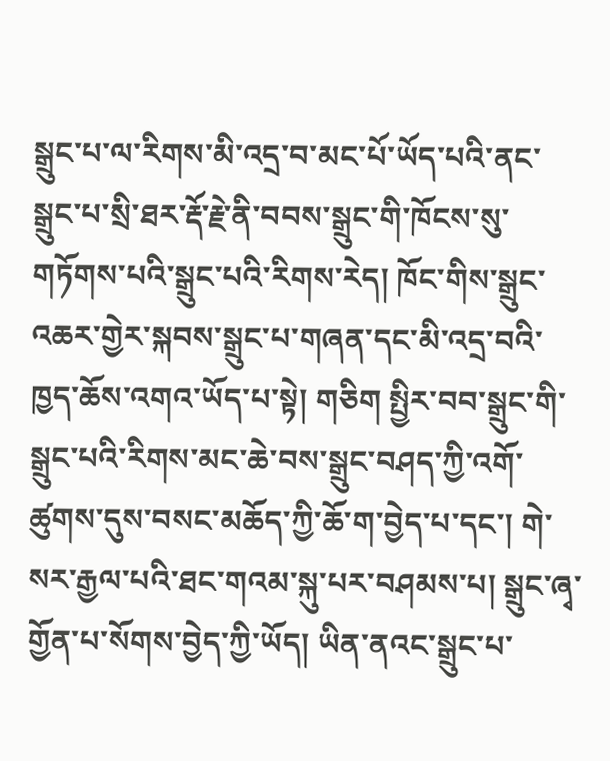སྒྲུང་པ་ལ་རིགས་མི་འདྲ་བ་མང་པོ་ཡོད་པའི་ནང་སྒྲུང་པ་སྲི་ཐར་རྡོ་རྗེ་ནི་བབས་སྒྲུང་གི་ཁོངས་སུ་གཏོགས་པའི་སྒྲུང་པའི་རིགས་རེད། ཁོང་གིས་སྒྲུང་འཆར་གྱེར་སྐབས་སྒྲུང་པ་གཞན་དང་མི་འདྲ་བའི་ཁྱད་ཆོས་འགའ་ཡོད་པ་སྟེ། གཅིག སྤྱིར་བབ་སྒྲུང་གི་སྒྲུང་པའི་རིགས་མང་ཆེ་བས་སྒྲུང་བཤད་ཀྱི་འགོ་ཚུགས་དུས་བསང་མཆོད་ཀྱི་ཆོ་ག་བྱེད་པ་དང་། གེ་སར་རྒྱལ་པའི་ཐང་གའམ་སྐུ་པར་བཤམས་པ། སྒྲུང་ཞྭ་གྱོན་པ་སོགས་བྱེད་ཀྱི་ཡོད། ཡིན་ནའང་སྒྲུང་པ་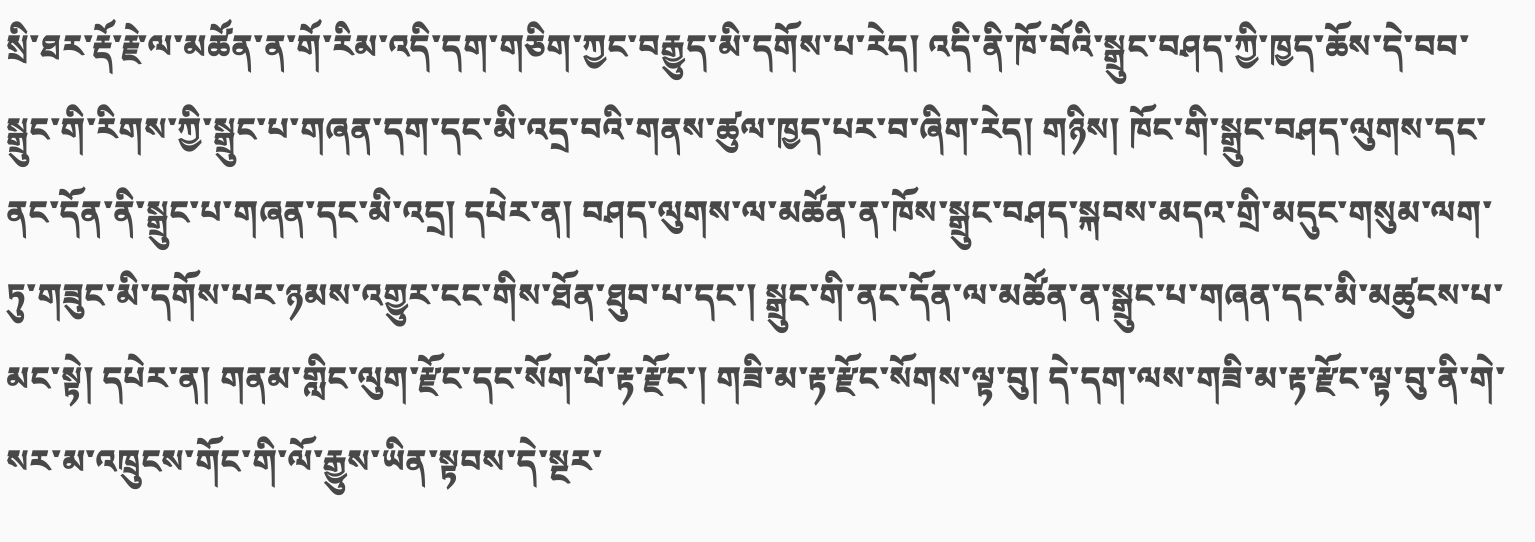སྲི་ཐར་རྡོ་རྗེ་ལ་མཚོན་ན་གོ་རིམ་འདི་དག་གཅིག་ཀྱང་བརྒྱུད་མི་དགོས་པ་རེད། འདི་ནི་ཁོ་བོའི་སྒྲུང་བཤད་ཀྱི་ཁྱད་ཆོས་དེ་བབ་སྒྲུང་གི་རིགས་ཀྱི་སྒྲུང་པ་གཞན་དག་དང་མི་འདྲ་བའི་གནས་ཚུལ་ཁྱད་པར་བ་ཞིག་རེད། གཉིས། ཁོང་གི་སྒྲུང་བཤད་ལུགས་དང་ནང་དོན་ནི་སྒྲུང་པ་གཞན་དང་མི་འདྲ། དཔེར་ན། བཤད་ལུགས་ལ་མཚོན་ན་ཁོས་སྒྲུང་བཤད་སྐབས་མདའ་གྲི་མདུང་གསུམ་ལག་ཏུ་གཟུང་མི་དགོས་པར་ཉམས་འགྱུར་ངང་གིས་ཐོན་ཐུབ་པ་དང་། སྒྲུང་གི་ནང་དོན་ལ་མཚོན་ན་སྒྲུང་པ་གཞན་དང་མི་མཚུངས་པ་མང་སྟེ། དཔེར་ན། གནམ་གླིང་ལུག་རྫོང་དང་སོག་པོ་རྟ་རྫོང་། གཟི་མ་རྟ་རྫོང་སོགས་ལྟ་བུ། དེ་དག་ལས་གཟི་མ་རྟ་རྫོང་ལྟ་བུ་ནི་གེ་སར་མ་འཁྲུངས་གོང་གི་ལོ་རྒྱུས་ཡིན་སྟབས་དེ་སྔར་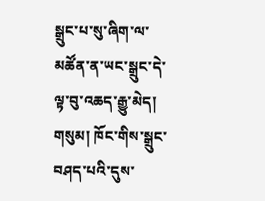སྒྲུང་པ་སུ་ཞིག་ལ་མཚོན་ན་ཡང་སྒྲུང་དེ་ལྟ་བུ་འཆད་རྒྱུ་མེད། གསུམ། ཁོང་གིས་སྒྲུང་བཤད་པའི་དུས་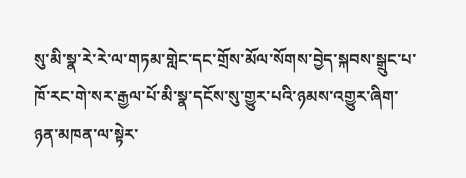སུ་མི་སྣ་རེ་རེ་ལ་གཏམ་གླེང་དང་གྲོས་མོལ་སོགས་བྱེད་སྐབས་སྒྲུང་པ་ཁོ་རང་གེ་སར་རྒྱལ་པོ་མི་སྣ་དངོས་སུ་གྱུར་པའི་ཉམས་འགྱུར་ཞིག་ཉན་མཁན་ལ་སྟེར་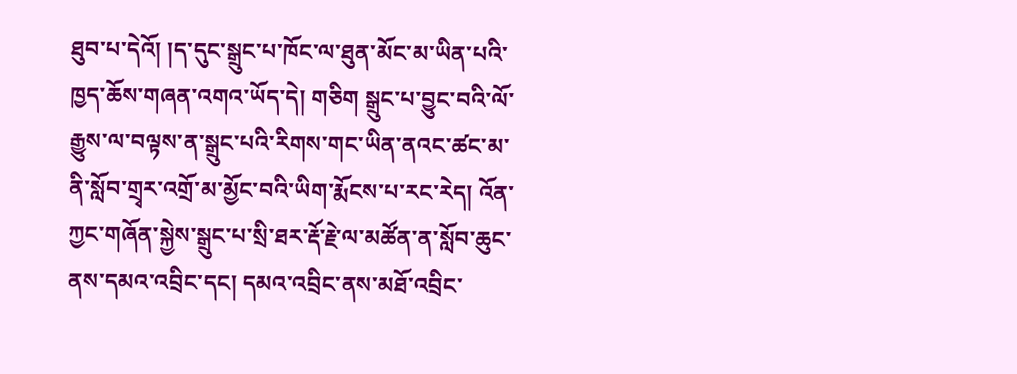ཐུབ་པ་དེའོ། །ད་དུང་སྒྲུང་པ་ཁོང་ལ་ཐུན་མོང་མ་ཡིན་པའི་ཁྱད་ཆོས་གཞན་འགའ་ཡོད་དེ། གཅིག སྒྲུང་པ་བྱུང་བའི་ལོ་རྒྱུས་ལ་བལྟས་ན་སྒྲུང་པའི་རིགས་གང་ཡིན་ནའང་ཚང་མ་ནི་སློབ་གྲྭར་འགྲོ་མ་མྱོང་བའི་ཡིག་རྨོངས་པ་རང་རེད། འོན་ཀྱང་གཞོན་སྐྱེས་སྒྲུང་པ་སྲི་ཐར་རྡོ་རྗེ་ལ་མཚོན་ན་སློབ་ཆུང་ནས་དམའ་འབྲིང་དང། དམའ་འབྲིང་ནས་མཐོ་འབྲིང་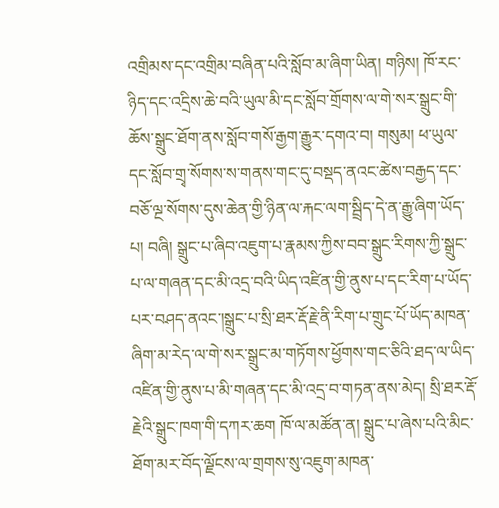འགྲིམས་དང་འགྲིམ་བཞིན་པའི་སློབ་མ་ཞིག་ཡིན། གཉིས། ཁོ་རང་ཉིད་དང་འདྲིས་ཆེ་བའི་ཡུལ་མི་དང་སློབ་གྲོགས་ལ་གེ་སར་སྒྲུང་གི་ཆོས་སྒྲུང་ཐོག་ནས་སློབ་གསོ་རྒྱག་རྒྱུར་དགའ་བ། གསུམ། ཕ་ཡུལ་དང་སློབ་གྲྭ་སོགས་ས་གནས་གང་དུ་བསྡད་ནའང་ཚེས་བརྒྱད་དང་བཅོ་ལྔ་སོགས་དུས་ཆེན་གྱི་ཉིན་ལ་རྐང་ལག་སྦྲིད་དེ་ན་རྒྱུ་ཞིག་ཡོད་པ། བཞི། སྒྲུང་པ་ཞིབ་འཇུག་པ་རྣམས་ཀྱིས་བབ་སྒྲུང་རིགས་ཀྱི་སྒྲུང་པ་ལ་གཞན་དང་མི་འདྲ་བའི་ཡིད་འཛིན་གྱི་ནུས་པ་དང་རིག་པ་ཡོད་པར་བཤད་ནའང་།སྒྲུང་པ་སྲི་ཐར་རྡོ་རྗེ་ནི་རིག་པ་གྲུང་པོ་ཡོད་མཁན་ཞིག་མ་རེད་ལ་གེ་སར་སྒྲུང་མ་གཏོགས་ཕྱོགས་གང་ཅིའི་ཐད་ལ་ཡིད་འཛིན་གྱི་ནུས་པ་མི་གཞན་དང་མི་འདྲ་བ་གཏན་ནས་མེད། སྲི་ཐར་རྡོ་རྗེའི་སྒྲུང་ཁག་གི་དཀར་ཆག ཁོ་ལ་མཚོན་ན། སྒྲུང་པ་ཞེས་པའི་མིང་ཐོག་མར་བོད་ལྗོངས་ལ་གྲགས་སུ་འཇུག་མཁན་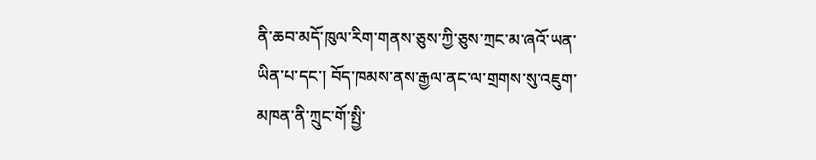ནི་ཆབ་མདོ་ཁུལ་རིག་གནས་ཅུས་ཀྱི་ཅུས་ཀྲང་མ་ཞའོ་ཡན་ཡིན་པ་དང་། བོད་ཁམས་ནས་རྒྱལ་ནང་ལ་གྲགས་སུ་འཇུག་མཁན་ནི་ཀྲུང་གོ་སྤྱི་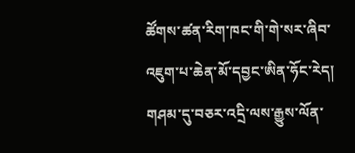ཚོགས་ཚན་རིག་ཁང་གི་གེ་སར་ཞིབ་འཇུག་པ་ཆེན་མོ་དབྱང་ཨིན་ཧོང་རེད། གཤམ་དུ་བཅར་འདྲི་ལས་རྒྱུས་ལོན་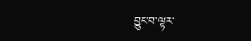བྱུང་བ་ལྟར་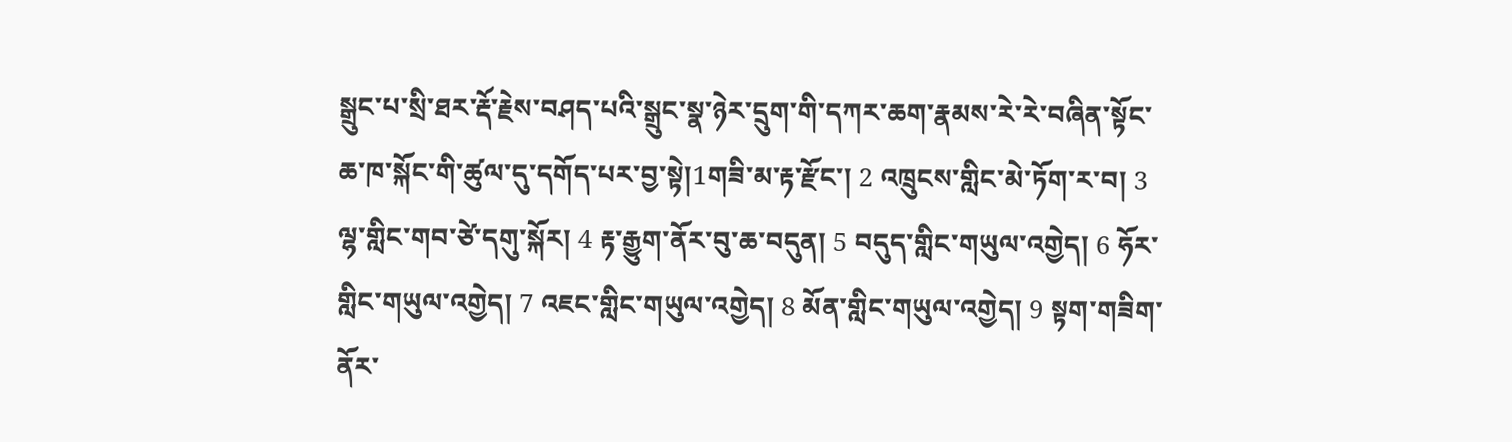སྒྲུང་པ་སྲི་ཐར་རྡོ་རྗེས་བཤད་པའི་སྒྲུང་སྣ་ཉེར་དྲུག་གི་དཀར་ཆག་རྣམས་རེ་རེ་བཞིན་སྟོང་ཆ་ཁ་སྐོང་གི་ཚུལ་དུ་དགོད་པར་བྱ་སྟེ།1གཟི་མ་རྟ་རྫོང་། 2 འཁྲུངས་གླིང་མེ་ཏོག་ར་བ། 3 ལྷ་གླིང་གབ་ཙེ་དགུ་སྐོར། 4 རྟ་རྒྱུག་ནོར་བུ་ཆ་བདུན། 5 བདུད་གླིང་གཡུལ་འགྱེད། 6 ཧོར་གླིང་གཡུལ་འགྱེད། 7 འཇང་གླིང་གཡུལ་འགྱེད། 8 མོན་གླིང་གཡུལ་འགྱེད། 9 སྟག་གཟིག་ནོར་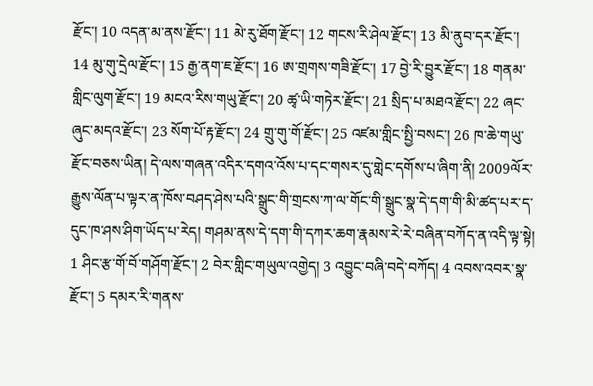རྫོང་། 10 འདན་མ་ནས་རྫོང་། 11 མེ་རུ་ཐོག་རྫོང་། 12 གངས་རི་ཤེལ་རྫོང་། 13 མི་ནུབ་དར་རྫོང་། 14 མུ་གུ་དྲེལ་རྫོང་། 15 རྒྱ་ནག་ཇ་རྫོང་། 16 ཨ་གྲགས་གཟི་རྫོང་། 17 བྱེ་རི་བྱུར་རྫོང་། 18 གནམ་གླིང་ལུག་རྫོང་། 19 མངའ་རིས་གཡུ་རྫོང་། 20 ཚྭ་ཡི་གཏེར་རྫོང་། 21 སྲིད་པ་མཐའ་རྫོང་། 22 ཞང་ཞུང་མདའ་རྫོང་། 23 སོག་པོ་རྟ་རྫོང་། 24 གྲུ་གུ་གོ་རྫོང་། 25 འཛམ་གླིང་སྤྱི་བསང་། 26 ཁ་ཆེ་གཡུ་རྫོང་བཅས་ཡིན། དེ་ལས་གཞན་འདིར་དགའ་འོས་པ་དང་གསར་དུ་གླེང་དགོས་པ་ཞིག་ནི། 2009ལོར་རྒྱུས་ལོན་པ་ལྟར་ན་ཁོས་བཤད་ཤེས་པའི་སྒྲུང་གི་གྲངས་ཀ་ལ་གོང་གི་སྒྲུང་སྣ་དེ་དག་གི་མི་ཚད་པར་ད་དུང་ཁ་ཤས་ཤིག་ཡོད་པ་རེད། གཤམ་ནས་དེ་དག་གི་དཀར་ཆག་རྣམས་རེ་རེ་བཞིན་བཀོད་ན་འདི་ལྟ་སྟེ།
1 ཤིང་རྩ་གོ་བོ་གཤོག་རྫོང་། 2 བེར་གླིང་གཡུལ་འགྱེད། 3 འབྱུང་བཞི་བདེ་བཀོད། 4 འབས་འབར་སྣ་རྫོང་། 5 དམར་རི་གནས་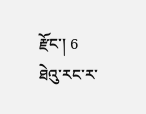རྫོང་། 6 ཐེའུ་རང་ར་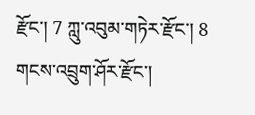རྫོང་། 7 ཀླུ་འབུམ་གཏེར་རྫོང་། 8 གངས་འབྲུག་ཤོར་རྫོང་།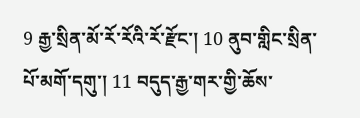9 རྒྱ་སྲིན་མོ་རོ་རོའི་རོ་རྫོང་། 10 ནུབ་གླིང་སྲིན་པོ་མགོ་དགུ་། 11 བདུད་རྒྱ་གར་གྱི་ཆོས་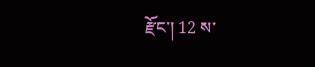རྫོང་། 12 ས་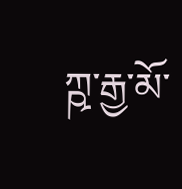ཀྵ་རྒྱ་མོ་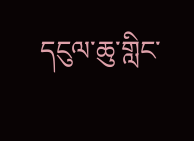དངུལ་ཆུ་གླིང་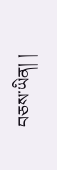བཅས་ཡིན། །